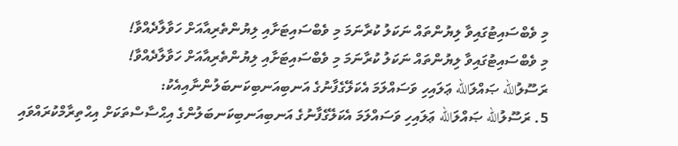މި ވެބްސައިޓުގައިވާ ލިޔުންތައް ނަކަލު ކުރާނަމަ މި ވެބްސައިޓަށާއި ލިޔުންތެރިއާއަށް ހަވާލާދެއްވާ!
މި ވެބްސައިޓުގައިވާ ލިޔުންތައް ނަކަލު ކުރާނަމަ މި ވެބްސައިޓަށާއި ލިޔުންތެރިއާއަށް ހަވާލާދެއްވާ!
ރަސޫލުالله ޞައްލަالله ޢަލައިހި ވަސައްލަމަ އެކަލޭގެފާނުގެ އަނބިއަނބިކަނބަލުންނާއިއެކު:
5. ރަސޫލުالله ޞައްލަالله ޢަލައިހި ވަސައްލަމަ އެކަލޭގެފާނުގެ އަނބިއަނބިކަނބަލުންގެ އިޙްސާސްތަކަށް އިޙްތިރާމްކުރައްވައި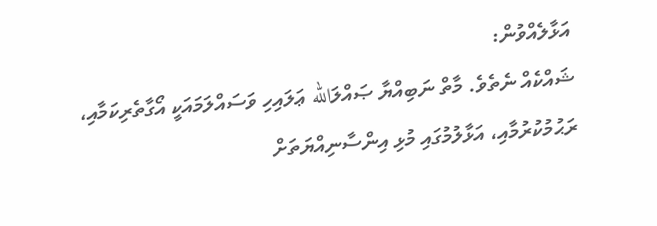އަޅާލެއްވުން:
ޝައްކެއް ނެތެވެ. މާތް ނަބިއްޔާ ޞައްލަالله ޢަލައިހި ވަސައްލަމައަކީ އޯގާތެރިކަމާއި، ރަޙުމުކުރުމާއި، އަޅާލުމުގައި މުޅި އިންސާނިއްޔަތަށް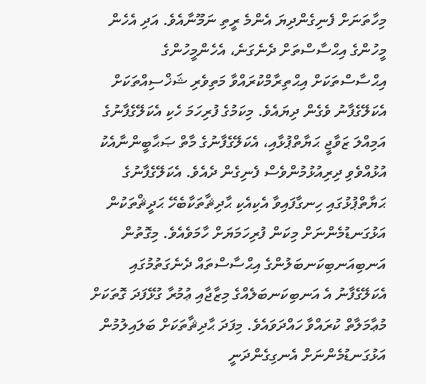މިހާތަނަށް ފެނިގެންދިޔަ އެންމެ ރީތި ނަމޫނާއެވެ. އަދި އެހެން މީހުންގެ އިޙްސާސްތަށް ދެނެގަނެ، އެހެންމީހުންގެ އިޙްސާސްތަކަށް އިޙްތިރާމްކުރައްވާ މަތިވެރި ޝަޚްސިއްތަކަށް އެކަލޭގެފާނު ވެގެން ދިޔައެވެ. މިކަމުގެ ފުރިހަމަ ހެކި އެކަލޭގެފާނުގެ އަމިއްލަ ޒަވާޖީ ޙަޔާތްޕުޅާއި، އެކަލޭގެފާނުގެ މާތް ޞަޙާބީންނާއެކު އުޅުއްވެވި ދިރިއުޅުމުންވެސް ފެނިގެން ދެއެވެ. އެކަލޭގެފާނުގެ ޙަޔާތްޕުޅުގައި ހިނގާފައިވާ އެކިއެކި ޙާދިޘާތަކާބެހޭ ޙަދީޘްތަކުން އަޅުގަނޑުމެންނަށް މިކަން ފުރިހަމަޔަށް ހާމަވެއެވެ. މިގޮތުން އަނބިއަނބިކަނބަލުންގެ އިޙްސާސްތައް ދެނެގަތުމުގައި އެކަލޭގެފާނު އެ އަނބިކަނބަލެއްގެ މިޒާޖާއި ޢުމުރާ ގުޅޭފަދަ ގޮތަކަށް މުޢާމަލާތް ކުރައްވާ ހައްދަވައެވެ. މިފަދަ ޙާދިޘާތަކަށް ބަލައިލުމުން އަޅުގަނޑުމެންނަށް އެނގިގެންދަނީ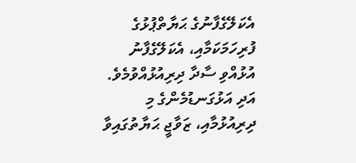އެކަލޭގެފާނުގެ ޙަޔާތްޕުޅުގެ ފުރިހަމަކަމާއި، އެކަލޭގެފާނު އުޅުއްވި ސާދާ ދިރިއުޅުއްވުމެވެ. އަދި އަޅުގަނޑުމެންގެ މި ދިރިއުޅުމާއި، ޒަވާޖީ ޙަޔާތުގައިވާ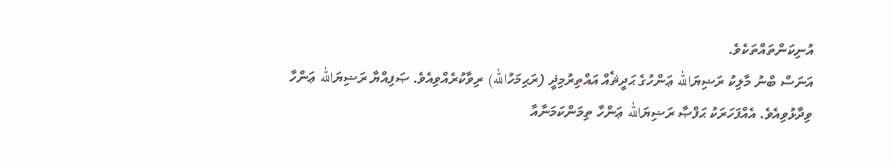އުނިކަންތައްތަކެވެ.
އަނަސް ބްނު މާލިކު ރަޟިޔަالله ޢަންހުގެ ޙަދީޘެއް އައްތިރުމިޛީ (ރަޙިމަހުالله) ރިވާކުރެއްވިއެވެ. ޞަފިއްޔާ ރަޟިޔަالله ޢަންހާ ވިދާޅުވިއެވެ. އެއްފަހަރަކު ޙަފްޞާ ރަޟިޔަالله ޢަންހާ ތިމަންކަމަނާއާ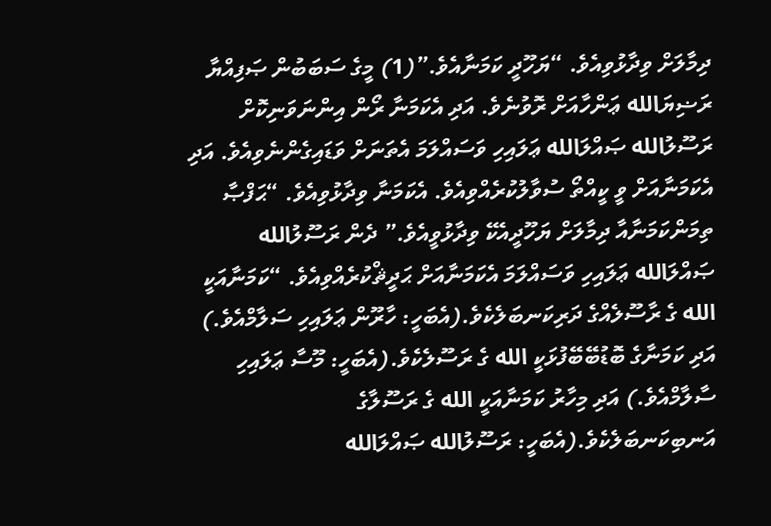ދިމާލަށް ވިދާޅުވިއެވެ. “ޔަހޫދީ ކަމަނާއެވެ.”(1) މީގެ ސަބަބުން ޞަފިއްޔާ ރަޟިޔަالله ޢަންހާއަށް ރޮވުނެވެ. އަދި އެކަމަނާ ރޯން އިންނަވަނިކޮށް ރަސޫލުالله ޞައްލަالله ޢަލައިހި ވަސައްލަމަ އެތަނަށް ވަޑައިގެންނެވިއެވެ. އަދި އެކަމަނާއަށް ވީ ކީއްތޯ ސުވާލުކުރެއްވިއެވެ. އެކަމަނާ ވިދާޅުވިއެވެ. “ޙަފްޞާ ތިމަންކަމަނާއާ ދިމާލަށް ޔަހޫދީއެކޭ ވިދާޅުވީއެވެ.” ދެން ރަސޫލުالله ޞައްލަالله ޢަލައިހި ވަސައްލަމަ އެކަމަނާއަށް ޙަދީޘްކުރެއްވިއެވެ. “ކަމަނާއަކީ الله ގެ ރާސޫލެއްގެ ދަރިކަނބަލެކެވެ.(އެބަހީ: ހާރޫން ޢަލައިހި ސަލާމްއެވެ.) އަދި ކަމަނާގެ ބޮޑުބޭބޭފުޅަކީ الله ގެ ރަސޫލެކެވެ.(އެބަހީ: މޫސާ ޢަލައިހި ސާލާމްއެވެ.) އަދި މިހާރު ކަމަނާއަކީ الله ގެ ރަސޫލާގެ އަނބިކަނބަލެކެވެ.(އެބަހީ: ރަސޫލުالله ޞައްލަالله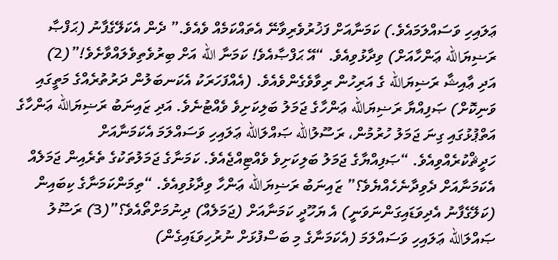ޢަލައިހި ވަސައްލަމައެވެ.) ކަމަނާއަށް ފަޚުރުވެރިވާނޭ އެތައްކަމެއް ވެއެވެ.” ދެން އެކަލޭގެފާނު (ޙަފްޞާ ރަޟިޔަالله ޢަންހާއަށް) ވިދާޅުވިއެވެ. “އޭ ޙަފްޞާއެވެ! ކަމަނާ الله އަށް ބިރުވެތިވެލައްވާށެވެ!”(2)
އަދި ޢާއިޝާ ރަޟިޔަالله ގެ އަރިހުން ރިވާވެގެންވެއެވެ. (އެއްފަހަރަކު އެކަނބަލުން ދަރުތުރެއްގެ މަތީގައި ވަނިކޮށް) ޞަފިއްޔާ ރަޟިޔަالله ޢަންހާގެ ޖަމަލު ބަލިކަށިވެ ވެއްޓުނެވެ. އަދި ޒައިނަބު ރަޟިޔަالله ޢަންހާގެ އަތްޕުޅުގައި ގިނަ ޖަމަލު ހުރުމުން، ރަސޫލުالله ޞައްލަالله ޢަލައިހި ވަސައްލަމަ އެކަމަނާއަށް ހަދީޘްކުރެއްވިއެވެ. “ޞަފިއްޔާގެ ޖަމަލު ބަލިކަށިވެ ވެއްޓިއްޖެއެވެ. ކަމަނާގެ ޖަމަލުތަކުގެ ތެރެއިން ޖަމަލެއް އެކަމަނާއަށް ދެވިދާނެހެއްޔެވެ؟” ޒައިނަބު ރަޟިޔަالله ޢަންހާ ވިދާޅުވިއެވެ. “ތިމަންކަމަނާގެ ކިބައިން (ކަލޭގެފާނު އެދިވަޑައިގަންނަވަނީ) އެ ޔަހޫދީ ކަމަނާއަށް (ޖަމަލެއް) ދިނުމަށްތޯއެވެ؟”(3) ރަސޫލު ޞައްލަالله ޢަލައިހި ވަސައްލަމަ (އެކަމަނާގެ މި ބަސްފުޅަށް ނުރުހިވަޑައިގެން)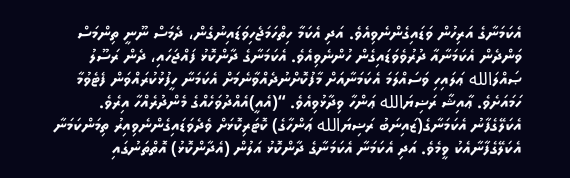އެކަމަނާގެ އަރިހުން ވަޑައިގެންނެވިއެވެ. އަދި އެކަމާ ހިތްހަމަޖެހިވަޑައިނުގެން، ދެމަސް ނޫނީ ތިންމަސް ވަންދެން އެކަމަނާއާ ދުރުވެވަޑައިގެން ހުންނެވިއެވެ. އެކަމަނާގެ ދާންކޮޅު ފައްޖަހައި، ދެން ރަސޫލު ޞައްލަالله ޢަލައިހި ވަސައްލަމަ އެކަމަނާއަށް މާފުކޮށްނުދެއްވާނެމަށް އެކަމަނާ ހީފުޅުކުރައްވަން ފެޓެވުމާ ހަމައަށެވެ. ޢާއިޝާ ރަޟިޔަالله ޢަންހާ ވިދާޅުވިއެވެ. “(އެއީ)އެއްދުވަހެއްގެ މެންދުރެއްހާ އިރެވެ. އެކަލޭގެފާނު އެކަމަނާގެ(ޒައިނަބު ރަޟިޔަالله ޢަންހާގެ) ކޮޓަރިކޮޅަށް ވެދެވަޑައިގެންނެވިއިރު ތިމަންކަމަނާ އެކަލޭގެފާނާއެކު ވީމެވެ. އަދި އެކަމަނާ އެކަމަނާގެ ދާންކޮޅު އަލުން (އެދާންކޮޅު) އޮތްތަނުގައި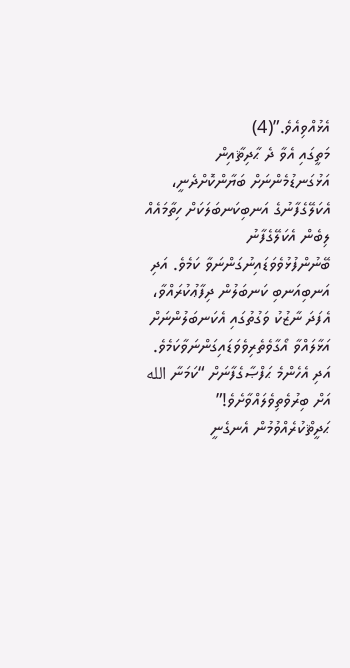އެޅުއްވިއެވެ.”(4)
މަތީގައި އެވާ ދެ ޙާދިޘާއިން އަޅުގަނޑުމެންނަށް ބަޔާންކޮށްދެނީ، އެކަލޭގެފާނުގެ އަނބިކަނބަލަކަށް ހިތާމައެއް ލިބެން އެކަލޭގެފާނު ބޭނުންފުޅުވެވަޑައިނުގަންނަވާ ކަމެވެ. އަދި އަނބިއަނބި ކަނބަލުން ދިފާޢުކުރައްވާ، އެފަދަ ނާޒުކު ވަގުތުގައި އެކަނބަލުންނަށް އަޅާލައްވާ އޯގާވެތެރިވެވަޑައިގަންނަވާކަމެވެ. އަދި އެހެންމެ ޙަފްޞާގެފާނަށް “ކަމަނާ الله އަށް ބިރުވެތިވެލައްވާށެވެ!” ޙަދީޘްކުރެއްވުމުން އެނގެނީ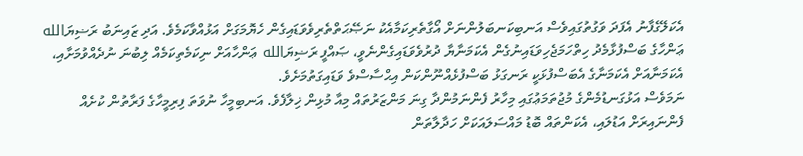އެކަލޭގެފާނު އެފަދަ ވަގުތުގައިވެސް އަނބިކަނބަލުންނަށް އޯގާތެރިކަމާއެކު ނަޞޭޙަތްތެރިވެވަޑައިގެން ހެޔޮމަގަށް އަޅުއްވާކަމެވެ. އަދި ޒައިނަބު ރަޟިޔަالله ޢަންހާގެ ބަސްފުޅާމެދު ހިތްހަމަޖެހިވަޑައިނުގެން އެކަމަނާޔާ ދުރުވެވަޑައިގެންނެވީ، ޞައްފީ ރަޟިޔަالله ޢަންހާއަށް ނިކަމެތިކަމެއް ލިބުނަ ނުދެއްވުމަށާއި، އެކަމަނާއަށް އެކަމަނާގެ އެބަސްފުޅަކީ ރަނގަޅު ބަސްފުޅެއްނޫންކަން އިޙްސާސްވެ ވަޑައިގަތުމަށެވެ.
ނަމަވެސް އަޅުގަނޑުމެންގެ މުޖުތަމަޢުގައި މިހާރު ފެންނަމުންދާ ގިނަ މަންޒަރުތައް މިއާ މުޅިން ޚިލާފެވެ. އަނބިމީހާ ނުވަތަ ފިރިމީހާގެ ފަރާތުން ކުށެއް ފެންނައިރަށް އަޑުލައި، އެކަންތައް ބޮޑު މައްސަލައަކަށް ހަދާލާތަން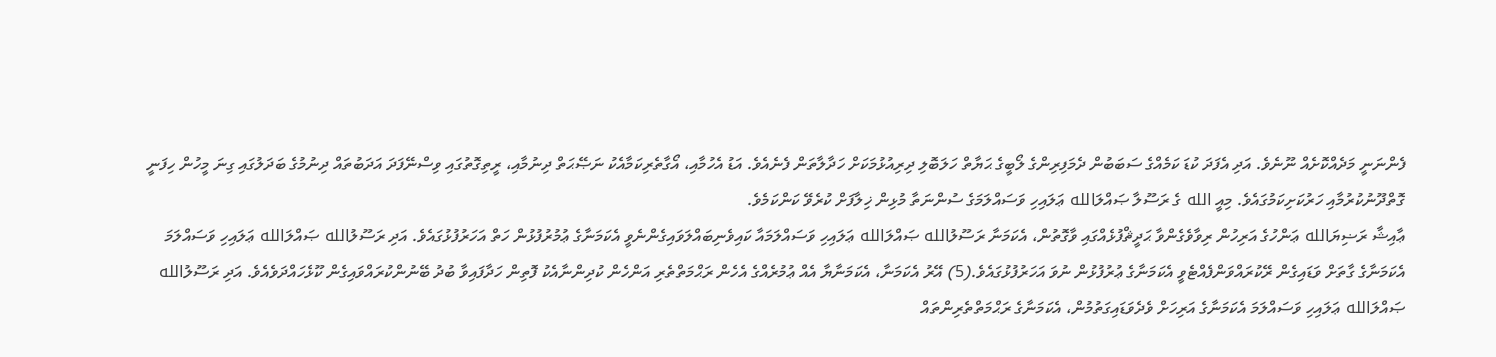ފެންނަނީ މަދެއްކޮށެއް ނޫނެވެ. އަދި އެފަދަ ކުޑަ ކަމެއްގެ ސަބަބުން ދެމަފިރިންގެ ލޯބީގެ ޙަޔާތް ހަލަބޮލި ދިރިއުޅުމަކަށް ހަދާލާތަން ފެނެއެވެ. އަޑު އެހުމާއި، އޯގާތެރިކަމާއެކު ނަޞޭޙަތް ދިނުމާއި، ރީތިގޮތުގައި ވިސްނޭފަދަ އަދަބުތައް ދިނުމުގެ ބަދަލުގައި ގިނަ މީހުން ހިފަނީ ގޮތްދޫނުކުރުމާއި ހަރުކަށިކަމުގައެވެ. މިއީ الله ގެ ރަސޫލާ ޞައްލަالله ޢަލައިހި ވަސައްލަމަގެ ސުންނަތާ މުޅިން ޚިލާފަށް ކުރެވޭ ކަންކަމެވެ.
ޢާއިޝާ ރަޟިޔަالله ޢަންހުގެ އަރިހުން ރިވާވެގެންވާ ޙަދީޘްފުޅެއްގައި ވާގޮތުން، އެކަމަނާ ރަސޫލުالله ޞައްލަالله ޢަލައިހި ވަސައްލަމައާ ކައިވެނިބައްލަވައިގެންނެވީ އެކަމަނާގެ ޢުމުރުފުޅުން ހަތް އަހަރުފުޅުގައެވެ. އަދި ރަސޫލުالله ޞައްލަالله ޢަލައިހި ވަސައްލަމަ އެކަމަނާގެ ގާތަށް ވަޑައިގެން ރޭކުރައްވަންފެއްޓެވީ އެކަމަނާގެ ޢުރުފުޅުން ނުވަ އަހަރުފުޅުގައެވެ.(5) އޭރު އެކަމަނާ، އެކަމަނާޔާ އެއް ޢުމުރެއްގެ އެހެން ރަޙްމަތްތެރި އަންހެން ކުދިންނާއެކު ފޮތިން ހަދާފައިވާ ބުދު ބޭނުންކުރައްވައިގެން ކޫޅެހައްދަވެއެވެ. އަދި ރަސޫލުالله ޞައްލަالله ޢަލައިހި ވަސައްލަމަ އެކަމަނާގެ އަރިހަށް ވެދެވަޑައިގަތުމުން، އެކަމަނާގެ ރަޙްމަތްތެރިންތައް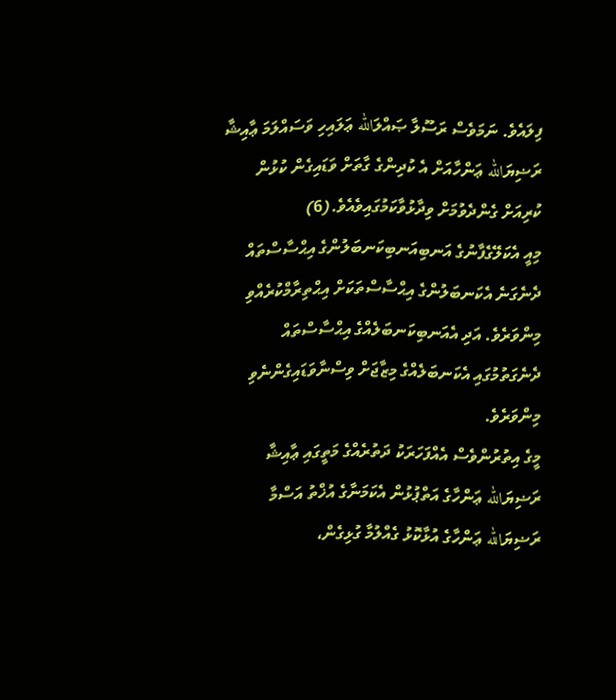ފިލައެވެ. ނަމަވެސް ރަސޫލާ ޞައްލަالله ޢަލައިހި ވަސައްލަމަ ޢާއިޝާ ރަޟިޔަالله ޢަންހާއަށް އެ ކުދިންގެ ގާތަށް ވަޑައިގެން ކުޅުން ކުރިއަށް ގެންދެވުމަށް ވިދާޅުވާކަމުގައިވެއެވެ.(6)
މިއީ އެކަލޭގެފާނުގެ އަނބިއަނބިކަނބަލުންގެ އިޙްސާސްތައް ދެނެގަނެ އެކަނބަލުންގެ އިޙްސާސްތަކަށް އިޙްތިރާމްކުރެއްވި މިންވަރެވެ. އަދި އެއަނބިކަނބަލެއްގެ އިޙްސާސްތައް ދެނެގަތުމުގައި އެކަނބަލެއްގެ މިޒާޖަށް ވިސްނާވަޑައިގެންނެވި މިންވަރެވެ.
މީގެ އިތުރުންވެސް އެއްފަހަރަކު ދަތުރެއްގެ މަތީގައި ޢާއިޝާ ރަޟިޔަالله ޢަންހާގެ އަތްޕުޅުން އެކަމަނާގެ އުޚްތު އަސްމާ ރަޟިޔަالله ޢަންހާގެ އުޅާކޮޅު ގެއްލުމާ ގުޅިގެން،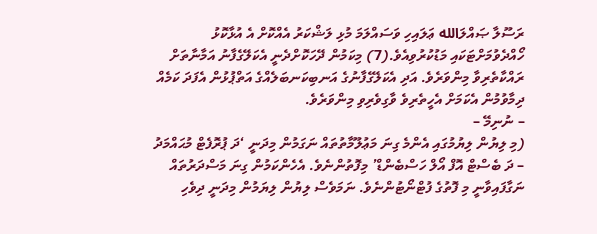ރަސޫލާ ޞައްލަالله ޢަލައިހި ވަސައްލަމަ މުޅި ލަޝްކަރު އެއްކޮށް އެ އުޅާކޮޅު ހޯއްދެވުމަށްޓަކައި މަޑުކުރުވިއެވެ.(7) މިކަމުން ދޭހަކޮށްދެނީ އެކަލޭގެފާނު އަމާނާތަށް ރައްކާތެރިވާ މިންވަރެވެ. އަދި އެކަލޭގެފާނުގެ އަނބިކަނބަލެއްގެ އަތްޕުޅުން އެފަދަ ކަމެއް ދިމާވުމުން އެކަމަށް އެހީތެރިވެ ވާގިވެރިވި މިންވަރެވެ.
– ނުނިމޭ –
(މި ލިޔުން ލިޔުމުގައި އެންމެ ގިނަ މަޢުލޫމާތުތައް ނަގަމުން މިދަނީ ‘ދަ ޕުރޮފެޓް މުޙައްމަދު – ދަ ބެސްޓް އޮފް އޯލް ހަސްބެންޑް’ މިފޮތުންނެވެ. އެހެންކަމުން ގިނަ މަސްދަރުތައް ނަގާފައިވާނީ މި ފޮތުގެ ފުޓްނޯޓުންނެވެ. ނަމަވެސް ލިޔުން ލިޔަމުން މިދަނީ ދިވެހި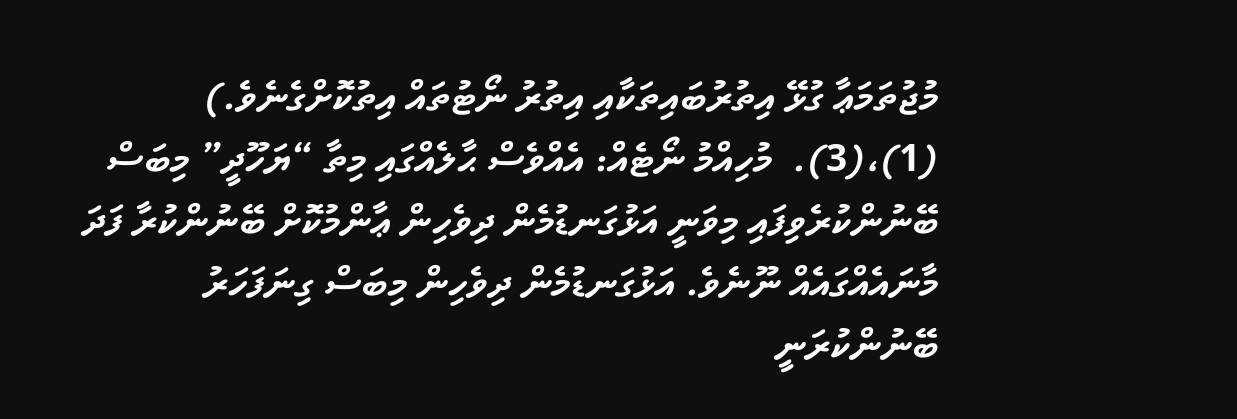މުޖުތަމަޢާ ގުޅޭ އިތުރުބައިތަކާއި އިތުރު ނޯޓުތައް އިތުކޮށްގެނެވެ.)
(1)،(3).  މުހިއްމު ނޯޓެއް: އެއްވެސް ޙާލެއްގައި މިތާ “ޔަހޫދީ” މިބަސް ބޭނުންކުރެވިފައި މިވަނީ އަޅުގަނޑުމެން ދިވެހިން ޢާންމުކޮށް ބޭނުންކުރާ ފަދަ މާނައެއްގައެއް ނޫނެވެ. އަޅުގަނޑުމެން ދިވެހިން މިބަސް ގިނަފަހަރު ބޭނުންކުރަނީ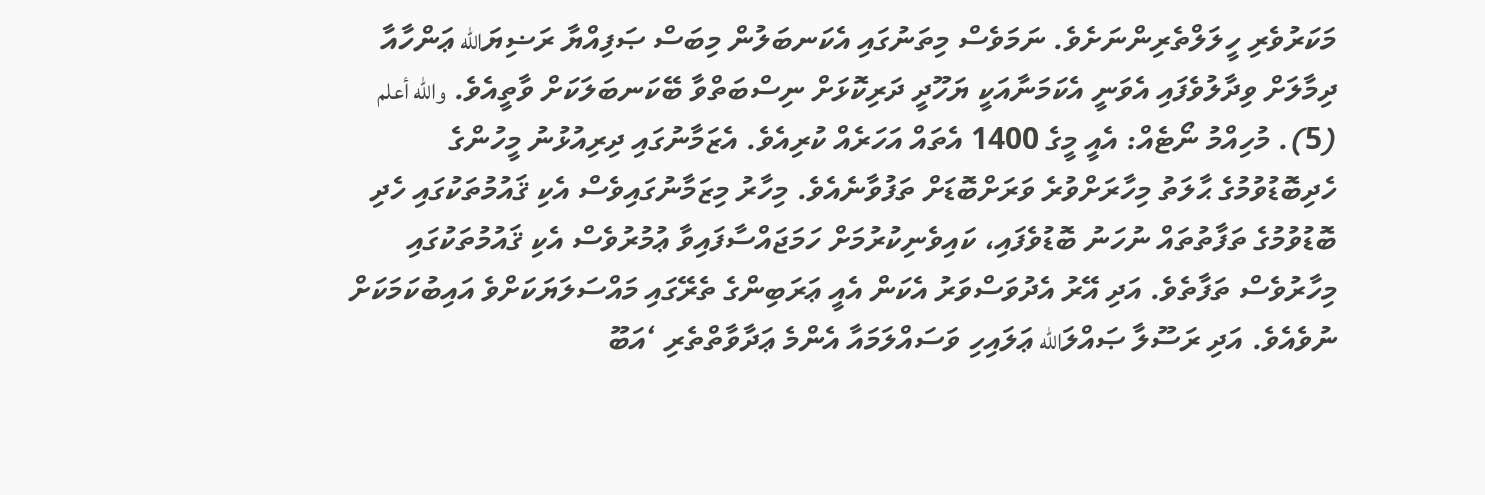މަކަރުވެރި ހީލަލްތެރިންނަށެވެ. ނަމަވެސް މިތަނުގައި އެކަނބަލުން މިބަސް ޞަފިއްޔާ ރަޟިޔަالله ޢަންހާއާ ދިމާލަށް ވިދާލުވެފައި އެވަނީ އެކަމަނާއަކީ ޔަހޫދީ ދަރިކޮޅަށް ނިސްބަތްވާ ބޭކަނބަލަކަށް ވާތީއެވެ. والله أعلم
(5). މުހިއްމު ނޯޓެއް: އެއީ މީގެ 1400 އެތައް އަހަރެއް ކުރިއެވެ. އެޒަމާނުގައި ދިރިއުޅުނު މީހުންގެ ހެދިބޮޑުވުމުގެ ޙާލަތު މިހާރަށްވުރެ ވަރަށްބޮޑަށް ތަފުވާނެއެވެ. މިހާރު މިޒަމާނުގައިވެސް އެކި ޤައުމުތަކުގައި ހެދި ބޮޑުވުމުގެ ތަފާތުތައް ނުހަނު ބޮޑުވެފައި، ކައިވެނިކުރުމަށް ހަމަޖައްސާފައިވާ ޢުމުރުވެސް އެކި ޤައުމުތަކުގައި މިހާރުވެސް ތަފާތެވެ. އަދި އޭރު އެދުވަސްވަރު އެކަން އެއީ ޢަރަބިންގެ ތެރޭގައި މައްސަލަޔަކަށްވެ އައިބުކަމަކަށް ނުވެއެވެ. އަދި ރަސޫލާ ޞައްލަالله ޢަލައިހި ވަސައްލަމައާ އެންމެ ޢަދާވާތްތެރި ‘އަބޫ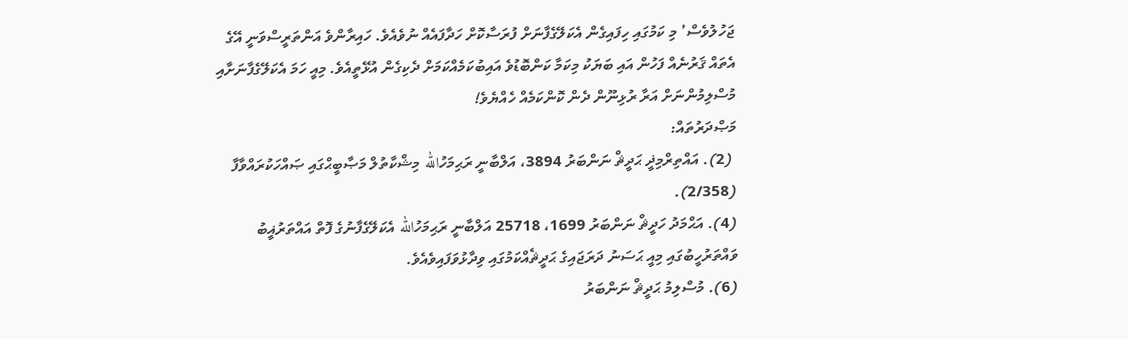ޖަހުލުވެސް’ މި ކަމުގައި ހިފައިގެން އެކަލޭގެފާނަށް ފުރަސާކޮށް ހަދާފައެއް ނުވެއެވެ. ހައިރާންވެ އަންތަރީސްވަނީ އޭގެ އެތައް ޤަރުނެއް ފަހުން އައި ބަޔަކު މިކަމާ ކަންބޮޑުވެ އައިބުކަމެއްކަމަށް ދެކިގެން އުޅޭތީއެވެ. މިއީ ހަމަ އެކަލޭގެފާނަށާއި މުސްލިމުންނަށް އަރާ ރުޅިނޫން ދެން ކޮންކަމެއް ހެއްޔެވެ!
މަޞްދަރުތައް:
 (2). އައްތިރްމިޛީ ޙަދީޘް ނަންބަރު 3894، އަލްބާނީ ރަޙިމަހުالله މިޝްކާތުލް މަޞާބީޙްގައި ޞައްހަކުރައްވާފާ (2/358).
(4). އަޙްމަދު ހަދީޘް ނަންބަރު 1699، 25718 އަލްބާނީ ރަޙިމަހުالله އެކަލޭގެފާނުގެ ފޮތް އައްތަރުޣީބު ވައްތަރުހީބުގައި މިއީ ޙަސަނު ދަރަޖައިގެ ޙަދީޘެއްކަމުގައި ވިދާޅުވަފައިވެއެވެ.
(6). މުސްލިމު ޙަދީޘް ނަންބަރު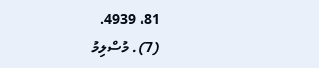81، 4939.
(7). މުސްލިމު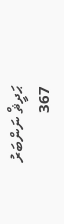ޙަދީޘް ނަންބަރު 367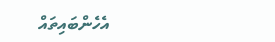އެހެންބައިތައް